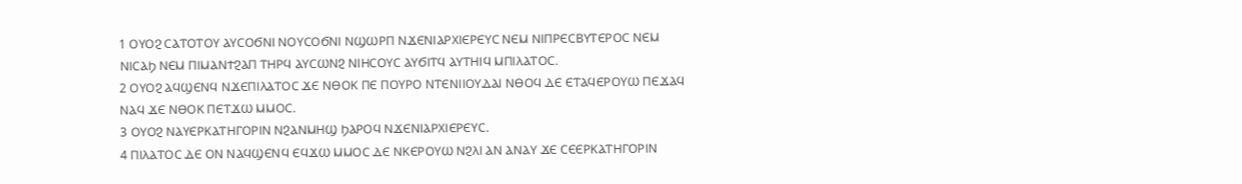1 ⲞⲨⲞϨ ⲤⲀⲦⲞⲦⲞⲨ ⲀⲨⲤⲞϬⲚⲒ ⲚⲞⲨⲤⲞϬⲚⲒ ⲚϢⲰⲢⲠ ⲚϪⲈⲚⲒⲀⲢⲬⲒⲈⲢⲈⲨⲤ ⲚⲈⲘ ⲚⲒⲠⲢⲈⲤⲂⲨⲦⲈⲢⲞⲤ ⲚⲈⲘ ⲚⲒⲤⲀϦ ⲚⲈⲘ ⲠⲒⲘⲀⲚϮϨⲀⲠ ⲦⲎⲢϤ ⲀⲨⲤⲰⲚϨ ⲚⲒⲎⲤⲞⲨⲤ ⲀⲨϬⲒⲦϤ ⲀⲨⲦⲎⲒϤ ⲘⲠⲒⲖⲀⲦⲞⲤ.
2 ⲞⲨⲞϨ ⲀϤϢⲈⲚϤ ⲚϪⲈⲠⲒⲖⲀⲦⲞⲤ ϪⲈ ⲚⲐⲞⲔ ⲠⲈ ⲠⲞⲨⲢⲞ ⲚⲦⲈⲚⲒⲒⲞⲨⲆⲀⲒ ⲚⲐⲞϤ ⲆⲈ ⲈⲦⲀϤⲈⲢⲞⲨⲰ ⲠⲈϪⲀϤ ⲚⲀϤ ϪⲈ ⲚⲐⲞⲔ ⲠⲈⲦϪⲰ ⲘⲘⲞⲤ.
3 ⲞⲨⲞϨ ⲚⲀⲨⲈⲢⲔⲀⲦⲎⲄⲞⲢⲒⲚ ⲚϨⲀⲚⲘⲎϢ ϦⲀⲢⲞϤ ⲚϪⲈⲚⲒⲀⲢⲬⲒⲈⲢⲈⲨⲤ.
4 ⲠⲒⲖⲀⲦⲞⲤ ⲆⲈ ⲞⲚ ⲚⲀϤϢⲈⲚϤ ⲈϤϪⲰ ⲘⲘⲞⲤ ⲆⲈ ⲚⲔⲈⲢⲞⲨⲰ ⲚϨⲖⲒ ⲀⲚ ⲀⲚⲀⲨ ϪⲈ ⲤⲈⲈⲢⲔⲀⲦⲎⲄⲞⲢⲒⲚ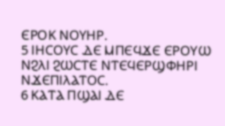ⲈⲢⲞⲔ ⲚⲞⲨⲎⲢ.
5 ⲒⲎⲤⲞⲨⲤ ⲆⲈ ⲘⲠⲈϤϪⲈ ⲈⲢⲞⲨⲰ ⲚϨⲖⲒ ϨⲰⲤⲦⲈ ⲚⲦⲈϤⲈⲢϢⲪⲎⲢⲒ ⲚϪⲈⲠⲒⲖⲀⲦⲞⲤ.
6 ⲔⲀⲦⲀ ⲠϢⲀⲒ ⲆⲈ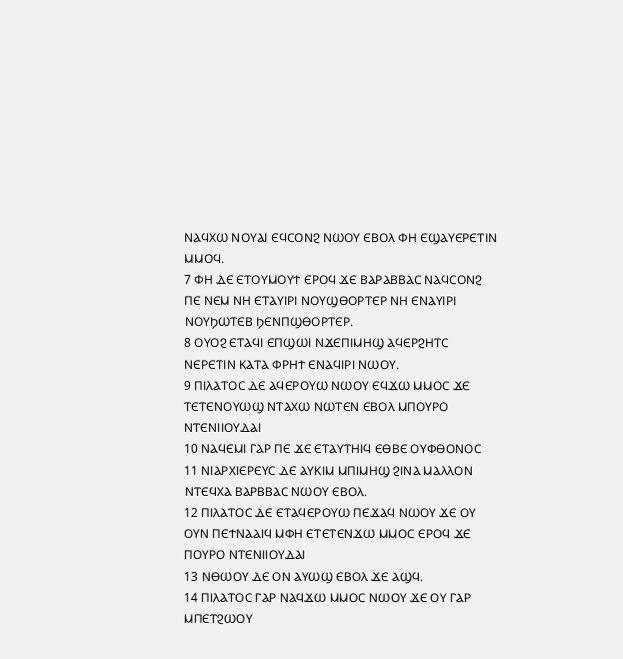ⲚⲀϤⲬⲰ ⲚⲞⲨⲀⲒ ⲈϤⲤⲞⲚϨ ⲚⲰⲞⲨ ⲈⲂⲞⲖ ⲪⲎ ⲈϢⲀⲨⲈⲢⲈⲦⲒⲚ ⲘⲘⲞϤ.
7 ⲪⲎ ⲆⲈ ⲈⲦⲞⲨⲘⲞⲨϮ ⲈⲢⲞϤ ϪⲈ ⲂⲀⲢⲀⲂⲂⲀⲤ ⲚⲀϤⲤⲞⲚϨ ⲠⲈ ⲚⲈⲘ ⲚⲎ ⲈⲦⲀⲨⲒⲢⲒ ⲚⲞⲨϢⲐⲞⲢⲦⲈⲢ ⲚⲎ ⲈⲚⲀⲨⲒⲢⲒ ⲚⲞⲨϦⲰⲦⲈⲂ ϦⲈⲚⲠϢⲐⲞⲢⲦⲈⲢ.
8 ⲞⲨⲞϨ ⲈⲦⲀϤⲒ ⲈⲠϢⲰⲒ ⲚϪⲈⲠⲒⲘⲎϢ ⲀϤⲈⲢϨⲎⲦⲤ ⲚⲈⲢⲈⲦⲒⲚ ⲔⲀⲦⲀ ⲪⲢⲎϮ ⲈⲚⲀϤⲒⲢⲒ ⲚⲰⲞⲨ.
9 ⲠⲒⲖⲀⲦⲞⲤ ⲆⲈ ⲀϤⲈⲢⲞⲨⲰ ⲚⲰⲞⲨ ⲈϤϪⲰ ⲘⲘⲞⲤ ϪⲈ ⲦⲈⲦⲈⲚⲞⲨⲰϢ ⲚⲦⲀⲬⲰ ⲚⲰⲦⲈⲚ ⲈⲂⲞⲖ ⲘⲠⲞⲨⲢⲞ ⲚⲦⲈⲚⲒⲒⲞⲨⲆⲀⲒ
10 ⲚⲀϤⲈⲘⲒ ⲄⲀⲢ ⲠⲈ ϪⲈ ⲈⲦⲀⲨⲦⲎⲒϤ ⲈⲐⲂⲈ ⲞⲨⲪⲐⲞⲚⲞⲤ
11 ⲚⲒⲀⲢⲬⲒⲈⲢⲈⲨⲤ ⲆⲈ ⲀⲨⲔⲒⲘ ⲘⲠⲒⲘⲎϢ ϨⲒⲚⲀ ⲘⲀⲖⲖⲞⲚ ⲚⲦⲈϤⲬⲀ ⲂⲀⲢⲂⲂⲀⲤ ⲚⲰⲞⲨ ⲈⲂⲞⲖ.
12 ⲠⲒⲖⲀⲦⲞⲤ ⲆⲈ ⲈⲦⲀϤⲈⲢⲞⲨⲰ ⲠⲈϪⲀϤ ⲚⲰⲞⲨ ϪⲈ ⲞⲨ ⲞⲨⲚ ⲠⲈϮⲚⲀⲀⲒϤ ⲘⲪⲎ ⲈⲦⲈⲦⲈⲚϪⲰ ⲘⲘⲞⲤ ⲈⲢⲞϤ ϪⲈ ⲠⲞⲨⲢⲞ ⲚⲦⲈⲚⲒⲒⲞⲨⲆⲀⲒ
13 ⲚⲐⲰⲞⲨ ⲆⲈ ⲞⲚ ⲀⲨⲰϢ ⲈⲂⲞⲖ ϪⲈ ⲀϢϤ.
14 ⲠⲒⲖⲀⲦⲞⲤ ⲄⲀⲢ ⲚⲀϤϪⲰ ⲘⲘⲞⲤ ⲚⲰⲞⲨ ϪⲈ ⲞⲨ ⲄⲀⲢ ⲘⲠⲈⲦϨⲰⲞⲨ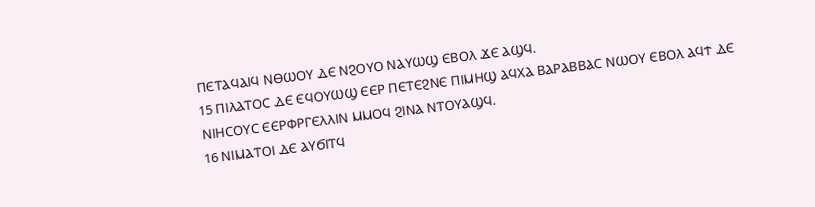ⲠⲈⲦⲀϤⲀⲒϤ ⲚⲐⲰⲞⲨ ⲆⲈ ⲚϨⲞⲨⲞ ⲚⲀⲨⲰϢ ⲈⲂⲞⲖ ϪⲈ ⲀϢϤ.
15 ⲠⲒⲖⲀⲦⲞⲤ ⲆⲈ ⲈϤⲞⲨⲰϢ ⲈⲈⲢ ⲠⲈⲦⲈϨⲚⲈ ⲠⲒⲘⲎϢ ⲀϤⲬⲀ ⲂⲀⲢⲀⲂⲂⲀⲤ ⲚⲰⲞⲨ ⲈⲂⲞⲖ ⲀϤϮ ⲆⲈ ⲚⲒⲎⲤⲞⲨⲤ ⲈⲈⲢⲪⲢⲄⲈⲖⲖⲒⲚ ⲘⲘⲞϤ ϨⲒⲚⲀ ⲚⲦⲞⲨⲀϢϤ.
16 ⲚⲒⲘⲀⲦⲞⲒ ⲆⲈ ⲀⲨϬⲒⲦϤ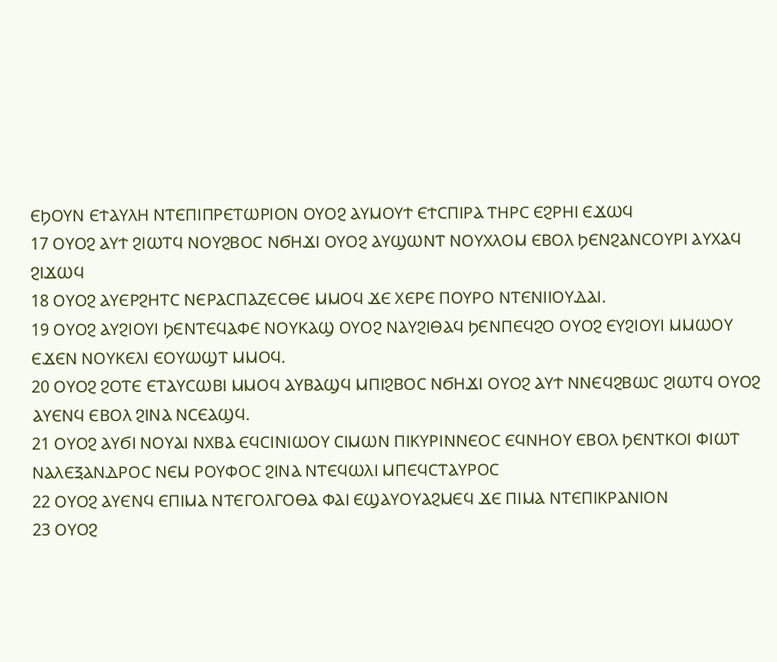ⲈϦⲞⲨⲚ ⲈϮⲀⲨⲖⲎ ⲚⲦⲈⲠⲒⲠⲢⲈⲦⲰⲢⲒⲞⲚ ⲞⲨⲞϨ ⲀⲨⲘⲞⲨϮ ⲈϮⲤⲠⲒⲢⲀ ⲦⲎⲢⲤ ⲈϨⲢⲎⲒ ⲈϪⲰϤ
17 ⲞⲨⲞϨ ⲀⲨϮ ϨⲒⲰⲦϤ ⲚⲞⲨϨⲂⲞⲤ ⲚϬⲎϪⲒ ⲞⲨⲞϨ ⲀⲨϢⲰⲚⲦ ⲚⲞⲨⲬⲖⲞⲘ ⲈⲂⲞⲖ ϦⲈⲚϨⲀⲚⲤⲞⲨⲢⲒ ⲀⲨⲬⲀϤ ϨⲒϪⲰϤ
18 ⲞⲨⲞϨ ⲀⲨⲈⲢϨⲎⲦⲤ ⲚⲈⲢⲀⲤⲠⲀⲌⲈⲤⲐⲈ ⲘⲘⲞϤ ϪⲈ ⲬⲈⲢⲈ ⲠⲞⲨⲢⲞ ⲚⲦⲈⲚⲒⲒⲞⲨⲆⲀⲒ.
19 ⲞⲨⲞϨ ⲀⲨϨⲒⲞⲨⲒ ϦⲈⲚⲦⲈϤⲀⲪⲈ ⲚⲞⲨⲔⲀϢ ⲞⲨⲞϨ ⲚⲀⲨϨⲒⲐⲀϤ ϦⲈⲚⲠⲈϤϨⲞ ⲞⲨⲞϨ ⲈⲨϨⲒⲞⲨⲒ ⲘⲘⲰⲞⲨ ⲈϪⲈⲚ ⲚⲞⲨⲔⲈⲖⲒ ⲈⲞⲨⲰϢⲦ ⲘⲘⲞϤ.
20 ⲞⲨⲞϨ ϨⲞⲦⲈ ⲈⲦⲀⲨⲤⲰⲂⲒ ⲘⲘⲞϤ ⲀⲨⲂⲀϢϤ ⲘⲠⲒϨⲂⲞⲤ ⲚϬⲎϪⲒ ⲞⲨⲞϨ ⲀⲨϮ ⲚⲚⲈϤϨⲂⲰⲤ ϨⲒⲰⲦϤ ⲞⲨⲞϨ ⲀⲨⲈⲚϤ ⲈⲂⲞⲖ ϨⲒⲚⲀ ⲚⲤⲈⲀϢϤ.
21 ⲞⲨⲞϨ ⲀⲨϬⲒ ⲚⲞⲨⲀⲒ ⲚⲬⲂⲀ ⲈϤⲤⲒⲚⲒⲰⲞⲨ ⲤⲒⲘⲰⲚ ⲠⲒⲔⲨⲢⲒⲚⲚⲈⲞⲤ ⲈϤⲚⲎⲞⲨ ⲈⲂⲞⲖ ϦⲈⲚⲦⲔⲞⲒ ⲪⲒⲰⲦ ⲚⲀⲖⲈⲜⲀⲚⲆⲢⲞⲤ ⲚⲈⲘ ⲢⲞⲨⲪⲞⲤ ϨⲒⲚⲀ ⲚⲦⲈϤⲰⲖⲒ ⲘⲠⲈϤⲤⲦⲀⲨⲢⲞⲤ
22 ⲞⲨⲞϨ ⲀⲨⲈⲚϤ ⲈⲠⲒⲘⲀ ⲚⲦⲈⲄⲞⲖⲄⲞⲐⲀ ⲪⲀⲒ ⲈϢⲀⲨⲞⲨⲀϨⲘⲈϤ ϪⲈ ⲠⲒⲘⲀ ⲚⲦⲈⲠⲒⲔⲢⲀⲚⲒⲞⲚ
23 ⲞⲨⲞϨ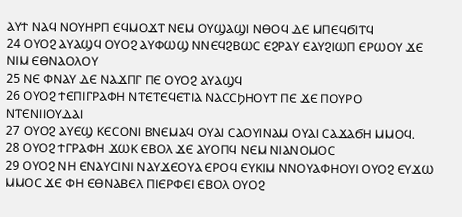ⲀⲨϮ ⲚⲀϤ ⲚⲞⲨⲎⲢⲠ ⲈϤⲘⲞϪⲦ ⲚⲈⲘ ⲞⲨϢⲀϢⲒ ⲚⲐⲞϤ ⲆⲈ ⲘⲠⲈϤϬⲒⲦϤ
24 ⲞⲨⲞϨ ⲀⲨⲀϢϤ ⲞⲨⲞϨ ⲀⲨⲪⲰϢ ⲚⲚⲈϤϨⲂⲰⲤ ⲈϨⲢⲀⲨ ⲈⲀⲨϨⲒⲰⲠ ⲈⲢⲰⲞⲨ ϪⲈ ⲚⲒⲘ ⲈⲐⲚⲀⲞⲖⲞⲨ
25 ⲚⲈ ⲪⲚⲀⲨ ⲆⲈ ⲚⲀϪⲠⲄ ⲠⲈ ⲞⲨⲞϨ ⲀⲨⲀϢϤ
26 ⲞⲨⲞϨ ϮⲈⲠⲒⲄⲢⲀⲪⲎ ⲚⲦⲈⲦⲈϤⲈⲦⲒⲀ ⲚⲀⲤⲤϦⲎⲞⲨⲦ ⲠⲈ ϪⲈ ⲠⲞⲨⲢⲞ ⲚⲦⲈⲚⲒⲒⲞⲨⲆⲀⲒ
27 ⲞⲨⲞϨ ⲀⲨⲈϢ ⲔⲈⲤⲞⲚⲒ ⲂⲚⲈⲘⲀϤ ⲞⲨⲀⲒ ⲤⲀⲞⲨⲒⲚⲀⲘ ⲞⲨⲀⲒ ⲤⲀϪⲀϬⲎ ⲘⲘⲞϤ.
28 ⲞⲨⲞϨ ϮⲄⲢⲀⲪⲎ ϪⲰⲔ ⲈⲂⲞⲖ ϪⲈ ⲀⲨⲞⲠϤ ⲚⲈⲘ ⲚⲒⲀⲚⲞⲘⲞⲤ
29 ⲞⲨⲞϨ ⲚⲎ ⲈⲚⲀⲨⲤⲒⲚⲒ ⲚⲀⲨϪⲈⲞⲨⲀ ⲈⲢⲞϤ ⲈⲨⲔⲒⲘ ⲚⲚⲞⲨⲀⲪⲎⲞⲨⲒ ⲞⲨⲞϨ ⲈⲨϪⲰ ⲘⲘⲞⲤ ϪⲈ ⲪⲎ ⲈⲐⲚⲀⲂⲈⲖ ⲠⲒⲈⲢⲪⲈⲒ ⲈⲂⲞⲖ ⲞⲨⲞϨ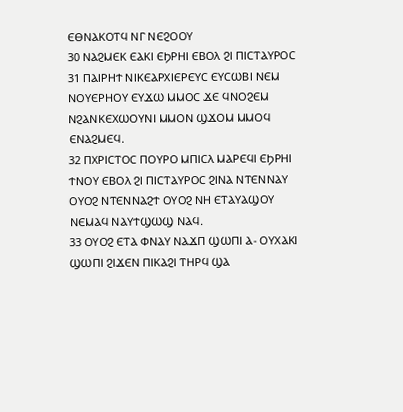ⲈⲐⲚⲀⲔⲞⲦϤ ⲚⲄ ⲚⲈϨⲞⲞⲨ
30 ⲚⲀϨⲘⲈⲔ ⲈⲀⲔⲒ ⲈϦⲢⲎⲒ ⲈⲂⲞⲖ ϨⲒ ⲠⲒⲤⲦⲀⲨⲢⲞⲤ
31 ⲠⲀⲒⲢⲎϮ ⲚⲒⲔⲈⲀⲢⲬⲒⲈⲢⲈⲨⲤ ⲈⲨⲤⲰⲂⲒ ⲚⲈⲘ ⲚⲞⲨⲈⲢⲎⲞⲨ ⲈⲨϪⲰ ⲘⲘⲞⲤ ϪⲈ ϤⲚⲞϨⲈⲘ ⲚϨⲀⲚⲔⲈⲬⲰⲞⲨⲚⲒ ⲘⲘⲞⲚ ϢϪⲞⲘ ⲘⲘⲞϤ ⲈⲚⲀϨⲘⲈϤ.
32 ⲠⲬⲢⲒⲤⲦⲞⲤ ⲠⲞⲨⲢⲞ ⲘⲠⲒⲤⲖ ⲘⲀⲢⲈϤⲒ ⲈϦⲢⲎⲒ ϮⲚⲞⲨ ⲈⲂⲞⲖ ϨⲒ ⲠⲒⲤⲦⲀⲨⲢⲞⲤ ϨⲒⲚⲀ ⲚⲦⲈⲚⲚⲀⲨ ⲞⲨⲞϨ ⲚⲦⲈⲚⲚⲀϨϮ ⲞⲨⲞϨ ⲚⲎ ⲈⲦⲀⲨⲀϢⲞⲨ ⲚⲈⲘⲀϤ ⲚⲀⲨϮϢⲰϢ ⲚⲀϤ.
33 ⲞⲨⲞϨ ⲈⲦⲀ ⲪⲚⲀⲨ ⲚⲀϪⲠ ϢⲰⲠⲒ Ⲁ- ⲞⲨⲬⲀⲔⲒ ϢⲰⲠⲒ ϨⲒϪⲈⲚ ⲠⲒⲔⲀϨⲒ ⲦⲎⲢϤ ϢⲀ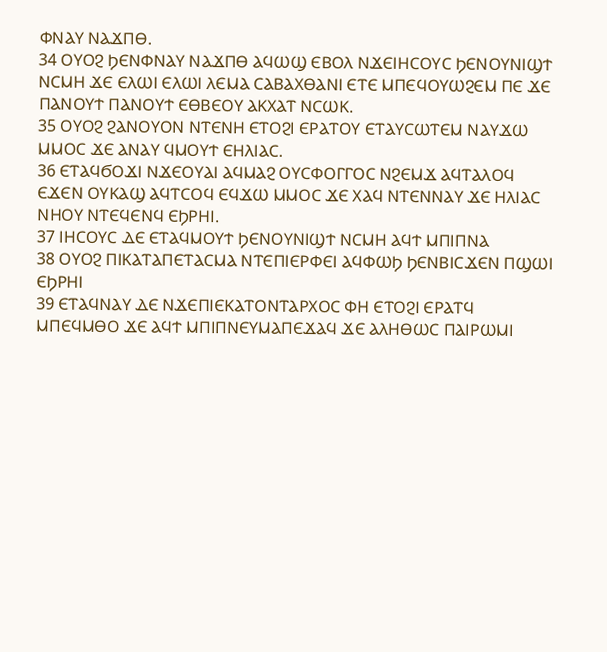ⲪⲚⲀⲨ ⲚⲀϪⲠⲐ.
34 ⲞⲨⲞϨ ϦⲈⲚⲪⲚⲀⲨ ⲚⲀϪⲠⲐ ⲀϤⲰϢ ⲈⲂⲞⲖ ⲚϪⲈⲒⲎⲤⲞⲨⲤ ϦⲈⲚⲞⲨⲚⲒϢϮ ⲚⲤⲘⲎ ϪⲈ ⲈⲖⲰⲒ ⲈⲖⲰⲒ ⲖⲈⲘⲀ ⲤⲀⲂⲀⲬⲐⲀⲚⲒ ⲈⲦⲈ ⲘⲠⲈϤⲞⲨⲰϨⲈⲘ ⲠⲈ ϪⲈ ⲠⲀⲚⲞⲨϮ ⲠⲀⲚⲞⲨϮ ⲈⲐⲂⲈⲞⲨ ⲀⲔⲬⲀⲦ ⲚⲤⲰⲔ.
35 ⲞⲨⲞϨ ϨⲀⲚⲞⲨⲞⲚ ⲚⲦⲈⲚⲎ ⲈⲦⲞϨⲒ ⲈⲢⲀⲦⲞⲨ ⲈⲦⲀⲨⲤⲰⲦⲈⲘ ⲚⲀⲨϪⲰ ⲘⲘⲞⲤ ϪⲈ ⲀⲚⲀⲨ ϤⲘⲞⲨϮ ⲈⲎⲖⲒⲀⲤ.
36 ⲈⲦⲀϤϬⲞϪⲒ ⲚϪⲈⲞⲨⲀⲒ ⲀϤⲘⲀϨ ⲞⲨⲤⲪⲞⲄⲄⲞⲤ ⲚϨⲈⲘϪ ⲀϤⲦⲀⲖⲞϤ ⲈϪⲈⲚ ⲞⲨⲔⲀϢ ⲀϤⲦⲤⲞϤ ⲈϤϪⲰ ⲘⲘⲞⲤ ϪⲈ ⲬⲀϤ ⲚⲦⲈⲚⲚⲀⲨ ϪⲈ ⲎⲖⲒⲀⲤ ⲚⲎⲞⲨ ⲚⲦⲈϤⲈⲚϤ ⲈϦⲢⲎⲒ.
37 ⲒⲎⲤⲞⲨⲤ ⲆⲈ ⲈⲦⲀϤⲘⲞⲨϮ ϦⲈⲚⲞⲨⲚⲒϢϮ ⲚⲤⲘⲎ ⲀϤϮ ⲘⲠⲒⲠⲚⲀ
38 ⲞⲨⲞϨ ⲠⲒⲔⲀⲦⲀⲠⲈⲦⲀⲤⲘⲀ ⲚⲦⲈⲠⲒⲈⲢⲪⲈⲒ ⲀϤⲪⲰϦ ϦⲈⲚⲂⲒⲤϪⲈⲚ ⲠϢⲰⲒ ⲈϦⲢⲎⲒ
39 ⲈⲦⲀϤⲚⲀⲨ ⲆⲈ ⲚϪⲈⲠⲒⲈⲔⲀⲦⲞⲚⲦⲀⲢⲬⲞⲤ ⲪⲎ ⲈⲦⲞϨⲒ ⲈⲢⲀⲦϤ ⲘⲠⲈϤⲘⲐⲞ ϪⲈ ⲀϤϮ ⲘⲠⲒⲠⲚⲈⲨⲘⲀⲠⲈϪⲀϤ ϪⲈ ⲀⲖⲎⲐⲰⲤ ⲠⲀⲒⲢⲰⲘⲒ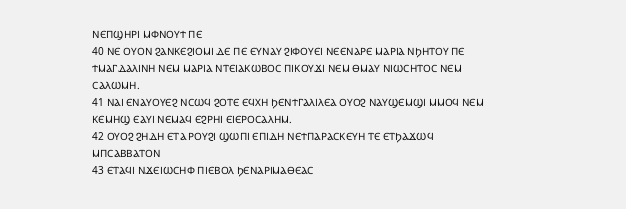ⲚⲈⲠϢⲎⲢⲒ ⲘⲪⲚⲞⲨϮ ⲠⲈ
40 ⲚⲈ ⲞⲨⲞⲚ ϨⲀⲚⲔⲈϨⲒⲞⲘⲒ ⲆⲈ ⲠⲈ ⲈⲨⲚⲀⲨ ϨⲒⲪⲞⲨⲈⲒ ⲚⲈⲈⲚⲀⲢⲈ ⲘⲀⲢⲒⲀ ⲚϦⲎⲦⲞⲨ ⲠⲈ ϮⲘⲀⲄⲆⲀⲖⲒⲚⲎ ⲚⲈⲘ ⲘⲀⲢⲒⲀ ⲚⲦⲈⲒⲀⲔⲰⲂⲞⲤ ⲠⲒⲔⲞⲨϪⲒ ⲚⲈⲘ ⲐⲘⲀⲨ ⲚⲒⲰⲤⲎⲦⲞⲤ ⲚⲈⲘ ⲤⲀⲖⲰⲘⲎ.
41 ⲚⲀⲒ ⲈⲚⲀⲨⲞⲨⲈϨ ⲚⲤⲰϤ ϨⲞⲦⲈ ⲈϤⲬⲎ ϦⲈⲚϮⲄⲀⲖⲒⲖⲈⲀ ⲞⲨⲞϨ ⲚⲀⲨϢⲈⲘϢⲒ ⲘⲘⲞϤ ⲚⲈⲘ ⲔⲈⲘⲎϢ ⲈⲀⲨⲒ ⲚⲈⲘⲀϤ ⲈϨⲢⲎⲒ ⲈⲒⲈⲢⲞⲤⲀⲖⲎⲘ.
42 ⲞⲨⲞϨ ϨⲎⲆⲎ ⲈⲦⲀ ⲢⲞⲨϨⲒ ϢⲰⲠⲒ ⲈⲠⲒⲆⲎ ⲚⲈϮⲠⲀⲢⲀⲤⲔⲈⲨⲎ ⲦⲈ ⲈⲦϦⲀϪⲰϤ ⲘⲠⲤⲀⲂⲂⲀⲦⲞⲚ
43 ⲈⲦⲀϤⲒ ⲚϪⲈⲒⲰⲤⲎⲪ ⲠⲒⲈⲂⲞⲖ ϦⲈⲚⲀⲢⲒⲘⲀⲐⲈⲀⲤ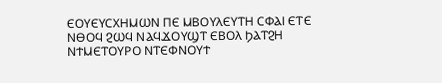ⲈⲞⲨⲈⲨⲤⲬⲎⲘⲰⲚ ⲠⲈ ⲘⲂⲞⲨⲖⲈⲨⲦⲎ ⲤⲪⲀⲒ ⲈⲦⲈ ⲚⲐⲞϤ ϨⲰϤ ⲚⲀϤϪⲞⲨϢⲦ ⲈⲂⲞⲖ ϦⲀⲦϨⲎ ⲚϮⲘⲈⲦⲞⲨⲢⲞ ⲚⲦⲈⲪⲚⲞⲨϮ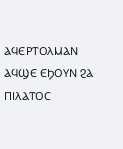ⲀϤⲈⲢⲦⲞⲖⲘⲀⲚ ⲀϤϢⲈ ⲈϦⲞⲨⲚ ϨⲀ ⲠⲒⲖⲀⲦⲞⲤ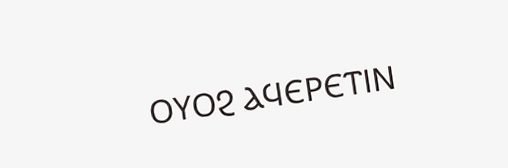ⲞⲨⲞϨ ⲀϤⲈⲢⲈⲦⲒⲚ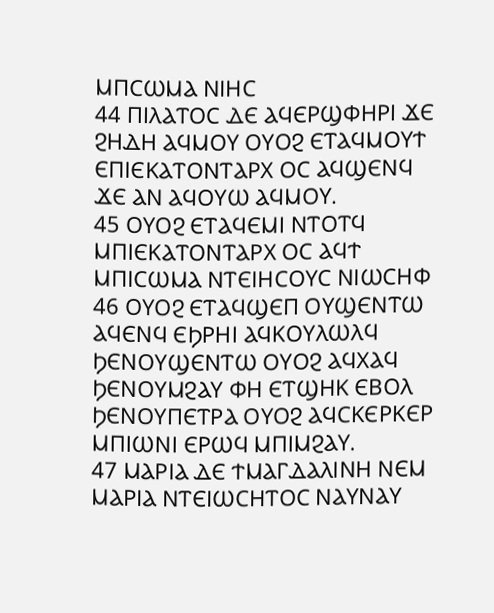ⲘⲠⲤⲰⲘⲀ ⲚⲒⲎⲤ
44 ⲠⲒⲖⲀⲦⲞⲤ ⲆⲈ ⲀϤⲈⲢϢⲪⲎⲢⲒ ϪⲈ ϨⲎⲆⲎ ⲀϤⲘⲞⲨ ⲞⲨⲞϨ ⲈⲦⲀϤⲘⲞⲨϮ ⲈⲠⲒⲈⲔⲀⲦⲞⲚⲦⲀⲢⲬ ⲞⲤ ⲀϤϢⲈⲚϤ ϪⲈ ⲀⲚ ⲀϤⲞⲨⲰ ⲀϤⲘⲞⲨ.
45 ⲞⲨⲞϨ ⲈⲦⲀϤⲈⲘⲒ ⲚⲦⲞⲦϤ ⲘⲠⲒⲈⲔⲀⲦⲞⲚⲦⲀⲢⲬ ⲞⲤ ⲀϤϮ ⲘⲠⲒⲤⲰⲘⲀ ⲚⲦⲈⲒⲎⲤⲞⲨⲤ ⲚⲒⲰⲤⲎⲪ
46 ⲞⲨⲞϨ ⲈⲦⲀϤϢⲈⲠ ⲞⲨϢⲈⲚⲦⲰ ⲀϤⲈⲚϤ ⲈϦⲢⲎⲒ ⲀϤⲔⲞⲨⲖⲰⲖϤ ϦⲈⲚⲞⲨϢⲈⲚⲦⲰ ⲞⲨⲞϨ ⲀϤⲬⲀϤ ϦⲈⲚⲞⲨⲘϨⲀⲨ ⲪⲎ ⲈⲦϢⲎⲔ ⲈⲂⲞⲖ ϦⲈⲚⲞⲨⲠⲈⲦⲢⲀ ⲞⲨⲞϨ ⲀϤⲤⲔⲈⲢⲔⲈⲢ ⲘⲠⲒⲰⲚⲒ ⲈⲢⲰϤ ⲘⲠⲒⲘϨⲀⲨ.
47 ⲘⲀⲢⲒⲀ ⲆⲈ ϮⲘⲀⲄⲆⲀⲖⲒⲚⲎ ⲚⲈⲘ ⲘⲀⲢⲒⲀ ⲚⲦⲈⲒⲰⲤⲎⲦⲞⲤ ⲚⲀⲨⲚⲀⲨ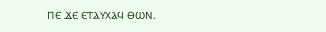ⲠⲈ ϪⲈ ⲈⲦⲀⲨⲬⲀϤ ⲐⲰⲚ.